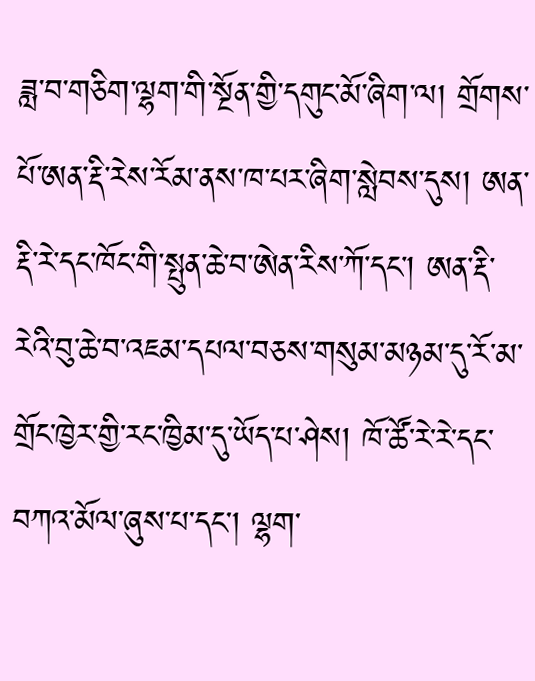ཟླ་བ་གཅིག་ལྷག་གི་སྔོན་གྱི་དགུང་མོ་ཞིག་ལ། གྲོགས་པོ་ཨན་རྡི་རེས་རོམ་ནས་ཁ་པར་ཞིག་སླེབས་དུས། ཨན་རྡི་རེ་དང་ཁོང་གི་སྤུན་ཆེ་བ་ཨེན་རིས་ཀོ་དང་། ཨན་རྡི་རེའི་བུ་ཆེ་བ་འཇམ་དཔལ་བཅས་གསུམ་མཉམ་དུ་རོ་མ་གྲོང་ཁྱེར་གྱི་རང་ཁྱིམ་དུ་ཡོད་པ་ཤེས། ཁོ་ཚོ་རེ་རེ་དང་བཀའ་མོལ་ཞུས་པ་དང་། ལྷག་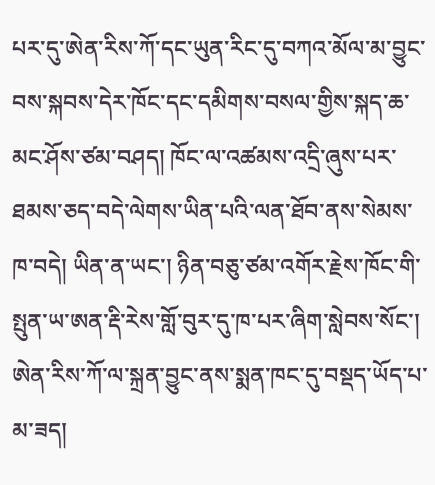པར་དུ་ཨེན་རིས་ཀོ་དང་ཡུན་རིང་དུ་བཀའ་མོལ་མ་བྱུང་བས་སྐབས་དེར་ཁོང་དང་དམིགས་བསལ་གྱིས་སྐད་ཆ་མང་ཤོས་ཙམ་བཤད། ཁོང་ལ་འཚམས་འདྲི་ཞུས་པར་ཐམས་ཅད་བདེ་ལེགས་ཡིན་པའི་ལན་ཐོབ་ནས་སེམས་ཁ་བདེ། ཡིན་ན་ཡང་། ཉིན་བཅུ་ཙམ་འགོར་རྗེས་ཁོང་གི་སྤུན་ཡ་ཨན་རྡི་རེས་གློ་བུར་དུ་ཁ་པར་ཞིག་སླེབས་སོང་། ཨེན་རིས་ཀོ་ལ་སྐྲན་བྱུང་ནས་སྨན་ཁང་དུ་བསྡད་ཡོད་པ་མ་ཟད།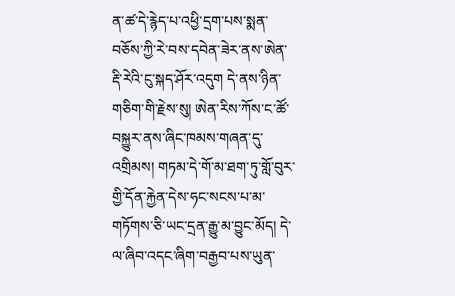ན་ཚ་དེ་རྙེད་པ་འཕྱི་དྲག་པས་སྨན་བཅོས་ཀྱི་རེ་བས་དབེན་ཟེར་ནས་ཨེན་རྡི་རེའི་ངུ་སྐད་ཤོར་འདུག དེ་ནས་ཉིན་གཅིག་གི་རྗེས་སུ། ཨེན་རིས་ཀོས་ང་ཚོ་བསྐྱུར་ནས་ཞིང་ཁམས་གཞན་དུ་འགྲིམས། གཏམ་དེ་གོ་མ་ཐག་ཏུ་གློ་བུར་གྱི་དོན་རྐྱེན་དེས་ཧང་སངས་པ་མ་གཏོགས་ཅི་ཡང་དྲན་རྒྱུ་མ་བྱུང་མོད། དེ་ལ་ཞིབ་འདང་ཞིག་བརྒྱབ་པས་ཡུན་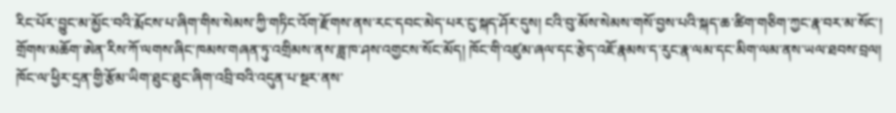རིང་པོར་བྱུང་མ་མྱོང་བའི་རྨོངས་པ་ཞིག་གིས་སེམས་ཀྱི་གཏིང་འོག་རྫོགས་ནས་རང་དབང་མེད་པར་ངུ་སྐད་ཤོར་དུས། ངའི་བུ་མོས་སེམས་གསོ་བྱས་པའི་སྐད་ཆ་ཚིག་གཅིག་ཀྱང་རྣ་བར་མ་སོང་།
གྲོགས་མཆོག་ཨེན་རིས་ཀོ་ལགས་ཞིང་ཁམས་གཞན་ཏུ་འགྲིམས་ནས་ཟླ་ཁ་ཤས་འགྱངས་སོང་མོད། ཁོང་གི་འཛུམ་ཞལ་དང་རྩེད་འཇོ་རྣམས་ད་རུང་རྣ་ལམ་དང་མིག་ལམ་ནས་ཡལ་ཐབས་བྲལ། ཁོང་ལ་ཕྱིར་དྲན་གྱི་རྩོམ་ཡིག་ཐུང་ཐུང་ཞིག་འབྲི་བའི་འདུན་པ་སྔར་ནས་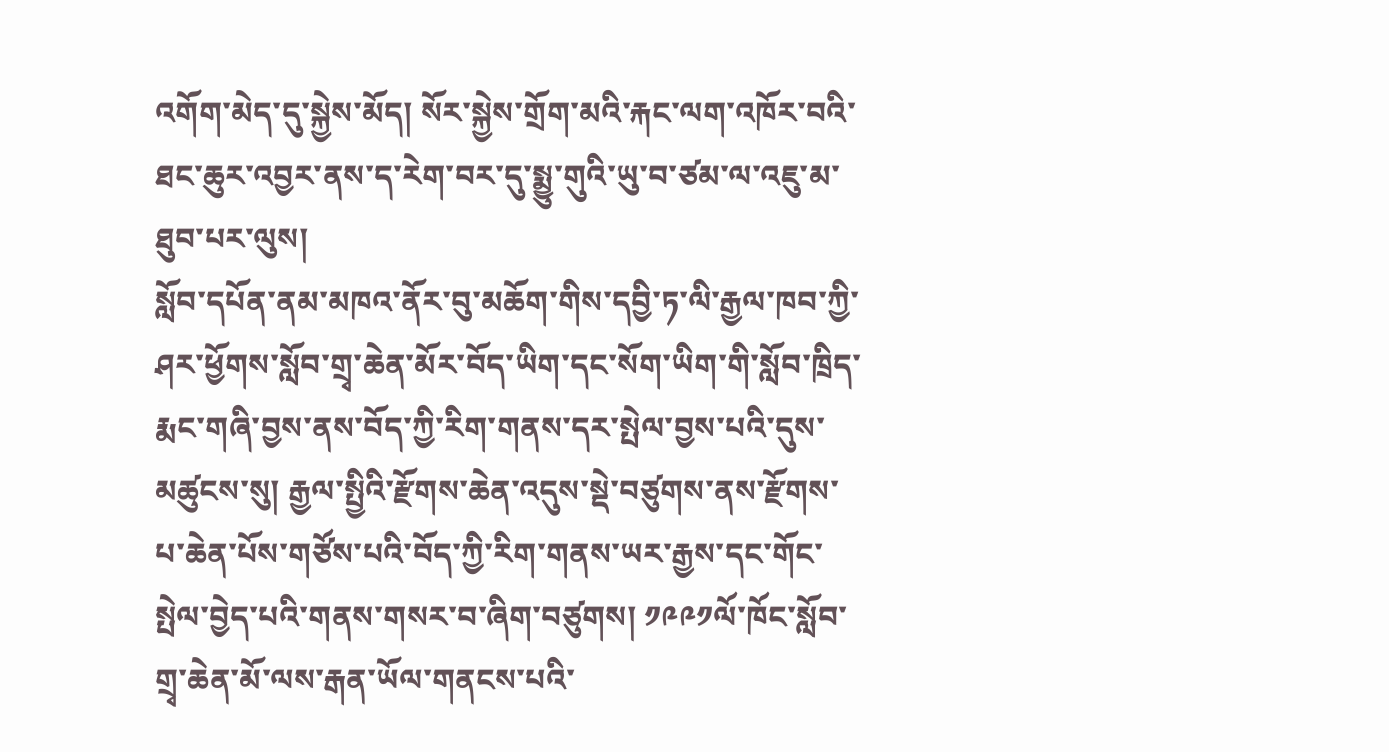འགོག་མེད་དུ་སྐྱེས་མོད། སོར་སྐྱེས་གྲོག་མའི་རྐང་ལག་འཁོར་བའི་ཐང་ཆུར་འབྱར་ནས་ད་རེག་བར་དུ་སྨྱུ་གུའི་ཡུ་བ་ཙམ་ལ་འཇུ་མ་ཐུབ་པར་ལུས།
སློབ་དཔོན་ནམ་མཁའ་ནོར་བུ་མཆོག་གིས་དབྱི་ཏ་ལི་རྒྱལ་ཁབ་ཀྱི་ཤར་ཕྱོགས་སློབ་གྲྭ་ཆེན་མོར་བོད་ཡིག་དང་སོག་ཡིག་གི་སློབ་ཁྲིད་རྨང་གཞི་བྱས་ནས་བོད་ཀྱི་རིག་གནས་དར་སྤེལ་བྱས་པའི་དུས་མཚུངས་སུ། རྒྱལ་སྤྱིའི་རྫོགས་ཆེན་འདུས་སྡེ་བཙུགས་ནས་རྫོགས་པ་ཆེན་པོས་གཙོས་པའི་བོད་ཀྱི་རིག་གནས་ཡར་རྒྱས་དང་གོང་སྤེལ་བྱེད་པའི་གནས་གསར་བ་ཞིག་བཙུགས། ༡༩༩༡ལོ་ཁོང་སློབ་གྲྭ་ཆེན་མོ་ལས་རྒན་ཡོལ་གནངས་པའི་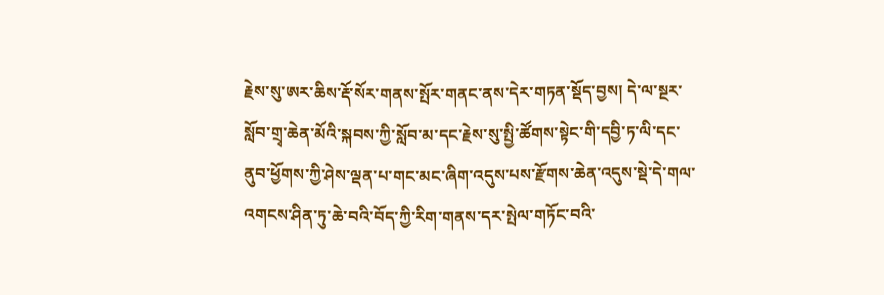རྗེས་སུ་ཨར་ཆིས་རྡོ་སོར་གནས་སྤོར་གནང་ནས་དེར་གཏན་སྡོད་བྱས། དེ་ལ་སྔར་སློབ་གྲྭ་ཆེན་མོའི་སྐབས་ཀྱི་སློབ་མ་དང་རྗེས་སུ་སྤྱི་ཚོགས་སྟེང་གི་དབྱི་ཏ་ལི་དང་ནུབ་ཕྱོགས་ཀྱི་ཤེས་ལྡན་པ་གང་མང་ཞིག་འདུས་པས་རྫོགས་ཆེན་འདུས་སྡེ་དེ་གལ་འགངས་ཤིན་ཏུ་ཆེ་བའི་བོད་ཀྱི་རིག་གནས་དར་སྤེལ་གཏོང་བའི་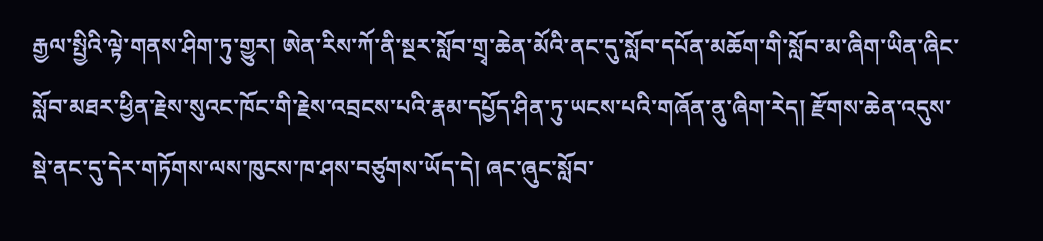རྒྱལ་སྤྱིའི་ལྟེ་གནས་ཤིག་ཏུ་གྱུར། ཨེན་རིས་ཀོ་ནི་སྔར་སློབ་གྲྭ་ཆེན་མོའི་ནང་དུ་སློབ་དཔོན་མཆོག་གི་སློབ་མ་ཞིག་ཡིན་ཞིང་སློབ་མཐར་ཕྱིན་རྗེས་སུའང་ཁོང་གི་རྗེས་འབྲངས་པའི་རྣམ་དཔྱོད་ཤིན་ཏུ་ཡངས་པའི་གཞོན་ནུ་ཞིག་རེད། རྫོགས་ཆེན་འདུས་སྡེ་ནང་དུ་དེར་གཏོགས་ལས་ཁུངས་ཁ་ཤས་བཙུགས་ཡོད་དེ། ཞང་ཞུང་སློབ་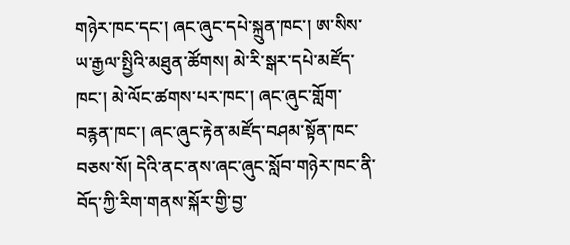གཉེར་ཁང་དང་། ཞང་ཞུང་དཔེ་སྐྲུན་ཁང་། ཨ་སིས་ཡ་རྒྱལ་སྤྱིའི་མཐུན་ཚོགས། མེ་རི་སྒར་དཔེ་མཛོད་ཁང་། མེ་ལོང་ཚགས་པར་ཁང་། ཞང་ཞུང་གློག་བརྙན་ཁང་། ཞང་ཞུང་རྟེན་མཛོད་བཤམ་སྟོན་ཁང་བཅས་སོ། དེའི་ནང་ནས་ཞང་ཞུང་སློབ་གཉེར་ཁང་ནི་བོད་ཀྱི་རིག་གནས་སྐོར་གྱི་བྱ་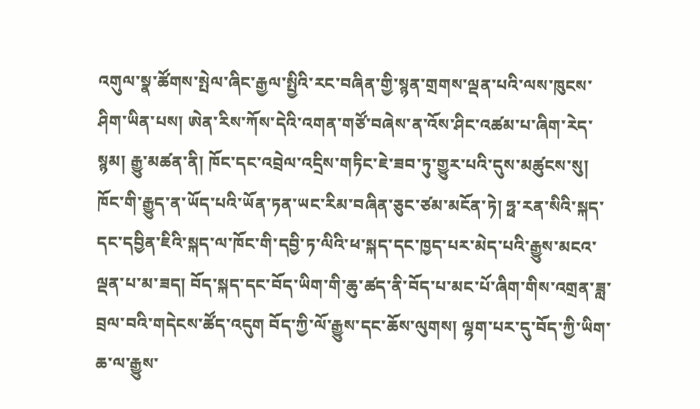འགུལ་སྣ་ཚོགས་སྤེལ་ཞིང་རྒྱལ་སྤྱིའི་རང་བཞིན་གྱི་སྙན་གྲགས་ལྡན་པའི་ལས་ཁུངས་ཤིག་ཡིན་པས། ཨེན་རིས་ཀོས་དེའི་འགན་གཙོ་བཞེས་ན་འོས་ཤིང་འཚམ་པ་ཞིག་རེད་སྙམ། རྒྱུ་མཚན་ནི། ཁོང་དང་འབྲེལ་འདྲིས་གཏིང་ཇེ་ཟབ་ཏུ་གྱུར་པའི་དུས་མཚུངས་སུ། ཁོང་གི་རྒྱུད་ན་ཡོད་པའི་ཡོན་ཏན་ཡང་རིམ་བཞིན་ཅུང་ཙམ་མངོན་ཏེ། ཧྥ་རན་སིའི་སྐད་དང་དབྱིན་ཇིའི་སྐད་ལ་ཁོང་གི་དབྱི་ཏ་ལིའི་ཕ་སྐད་དང་ཁྱད་པར་མེད་པའི་རྒྱུས་མངའ་ལྡན་པ་མ་ཟད། བོད་སྐད་དང་བོད་ཡིག་གི་ཆུ་ཚད་ནི་བོད་པ་མང་པོ་ཞིག་གིས་འགྲན་ཟླ་བྲལ་བའི་གདེངས་ཚོད་འདུག བོད་ཀྱི་ལོ་རྒྱུས་དང་ཆོས་ལུགས། ལྷག་པར་དུ་བོད་ཀྱི་ཡིག་ཆ་ལ་རྒྱུས་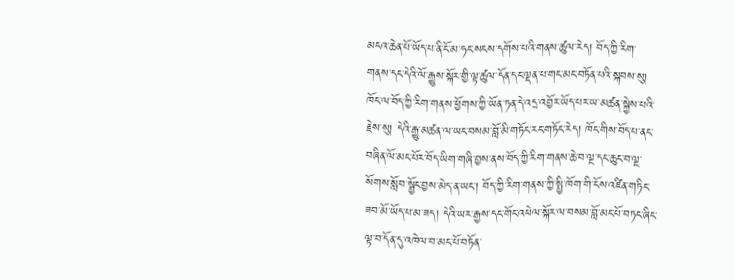མངའ་ཆེན་པོ་ཡོད་པ་ནི་ངོ་མ་ཧང་སངས་དགོས་པའི་གནས་ཚུལ་རེད། བོད་ཀྱི་རིག་གནས་དང་དེའི་ལོ་རྒྱུས་སྐོར་གྱི་ལྟ་ཚུལ་དོན་དང་ལྡན་པ་གང་མང་བཏོན་པའི་སྐབས་སུ། ཁོང་ལ་བོད་ཀྱི་རིག་གནས་ཕྱོགས་ཀྱི་ཡོན་ཏན་དེ་འདྲ་འབྱོར་ཡོད་པར་ཡ་མཚན་སྐྱེས་པའི་རྗེས་སུ། དེའི་རྒྱུ་མཚན་ལ་ཡང་བསམ་བློ་མི་གཏོང་རང་གཏོང་རེད། ཁོང་གིས་བོད་པ་ནང་བཞིན་ལོ་མང་པོར་བོད་ཡིག་གཞི་བྱས་ནས་བོད་ཀྱི་རིག་གནས་ཆེ་བ་ལྔ་དང་ཆུང་བ་ལྔ་སོགས་སློབ་སྦྱོང་བྱས་མེད་ན་ཡང་། བོད་ཀྱི་རིག་གནས་ཀྱི་སྤྱི་ཁོག་གི་ངོས་འཛིན་གཏིང་ཟབ་མོ་ཡོད་པ་མ་ཟད། དེའི་ཡར་རྒྱས་དང་གོང་འཕེལ་སྐོར་ལ་བསམ་བློ་མང་པོ་བཏང་ཞིང་ལྟ་བ་དོན་དུ་འཁེལ་བ་མང་པོ་བཏོན་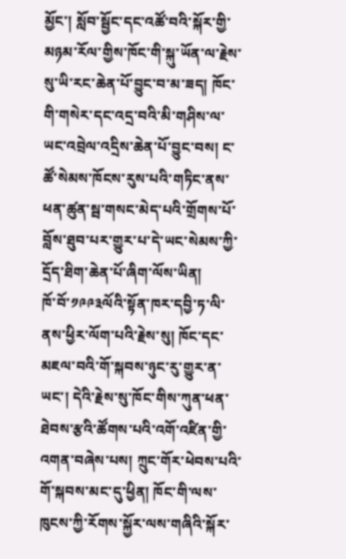མྱོང་། སློབ་སྦྱོང་དང་འཚོ་བའི་སྐོར་གྱི་མཉམ་རོལ་གྱིས་ཁོང་གི་སྐུ་ཡོན་ལ་རྗེས་སུ་ཡི་རང་ཆེན་པོ་བྱུང་བ་མ་ཟད། ཁོང་གི་གསེར་དང་འདྲ་བའི་མི་གཤིས་ལ་ཡང་འབྲེལ་འདྲིས་ཆེན་པོ་བྱུང་བས། ང་ཚོ་སེམས་ཁོངས་རུས་པའི་གཏིང་ནས་ཕན་ཚུན་སྦ་གསང་མེད་པའི་གྲོགས་པོ་བློས་ཐུབ་པར་གྱུར་པ་དེ་ཡང་སེམས་ཀྱི་དྲོད་ཐིག་ཆེན་པོ་ཞིག་ལོས་ཡིན།
ཁོ་བོ་༡༩༩༣ལོའི་སྟོན་ཁར་དབྱི་ཏ་ལི་ནས་ཕྱིར་ལོག་པའི་རྗེས་སུ། ཁོང་དང་མཇལ་བའི་གོ་སྐབས་ཉུང་རུ་གྱུར་ན་ཡང་། དེའི་རྗེས་སུ་ཁོང་གིས་ཀུན་ཕན་ཐེབས་རྩའི་ཚོགས་པའི་འགོ་འཛིན་གྱི་འགན་བཞེས་པས། ཀྲུང་གོར་ཕེབས་པའི་གོ་སྐབས་མང་དུ་ཕྱིན། ཁོང་གི་ལས་ཁུངས་ཀྱི་རོགས་སྐྱོར་ལས་གཞིའི་སྐོར་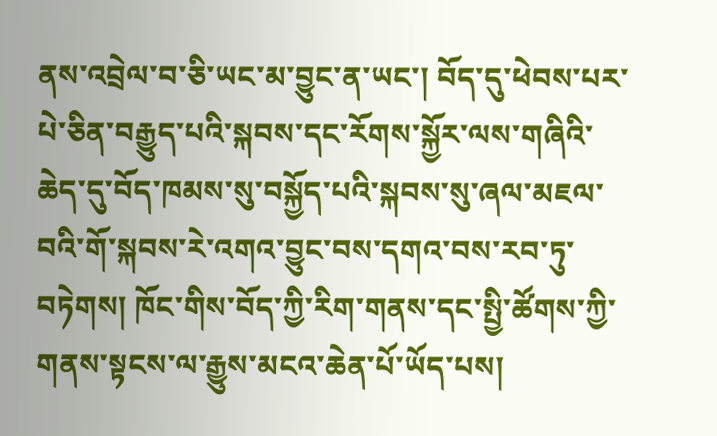ནས་འབྲེལ་བ་ཅི་ཡང་མ་བྱུང་ན་ཡང་། བོད་དུ་ཕེབས་པར་པེ་ཅིན་བརྒྱུད་པའི་སྐབས་དང་རོགས་སྐྱོར་ལས་གཞིའི་ཆེད་དུ་བོད་ཁམས་སུ་བསྐྱོད་པའི་སྐབས་སུ་ཞལ་མཇལ་བའི་གོ་སྐབས་རེ་འགའ་བྱུང་བས་དགའ་བས་རབ་ཏུ་བཏེགས། ཁོང་གིས་བོད་ཀྱི་རིག་གནས་དང་སྤྱི་ཚོགས་ཀྱི་གནས་སྟངས་ལ་རྒྱུས་མངའ་ཆེན་པོ་ཡོད་པས།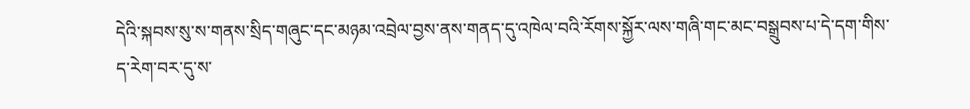དེའི་སྐབས་སུ་ས་གནས་སྲིད་གཞུང་དང་མཉམ་འབྲེལ་བྱས་ནས་གནད་དུ་འཁེལ་བའི་རོགས་སྐྱོར་ལས་གཞི་གང་མང་བསྒྲུབས་པ་དེ་དག་གིས་ད་རེག་བར་དུ་ས་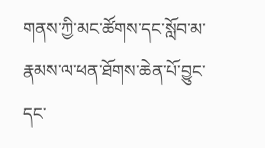གནས་ཀྱི་མང་ཚོགས་དང་སློབ་མ་རྣམས་ལ་ཕན་ཐོགས་ཆེན་པོ་བྱུང་དང་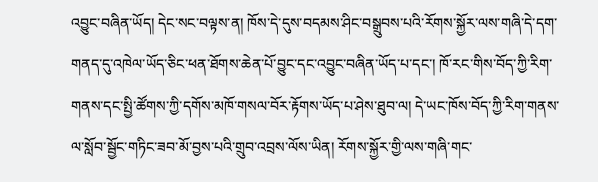འབྱུང་བཞིན་ཡོད། དེང་སང་བལྟས་ན། ཁོས་དེ་དུས་བདམས་ཤིང་བསྒྲུབས་པའི་རོགས་སྐྱོར་ལས་གཞི་དེ་དག་གནད་དུ་འཁེལ་ཡོད་ཅིང་ཕན་ཐོགས་ཆེན་པོ་བྱུང་དང་འབྱུང་བཞིན་ཡོད་པ་དང་། ཁོ་རང་གིས་བོད་ཀྱི་རིག་གནས་དང་སྤྱི་ཚོགས་ཀྱི་དགོས་མཁོ་གསལ་བོར་རྟོགས་ཡོད་པ་ཤེས་ཐུབ་ལ། དེ་ཡང་ཁོས་བོད་ཀྱི་རིག་གནས་ལ་སློབ་སྦྱོང་གཏིང་ཟབ་མོ་བྱས་པའི་གྲུབ་འབྲས་ལོས་ཡིན། རོགས་སྐྱོར་གྱི་ལས་གཞི་གང་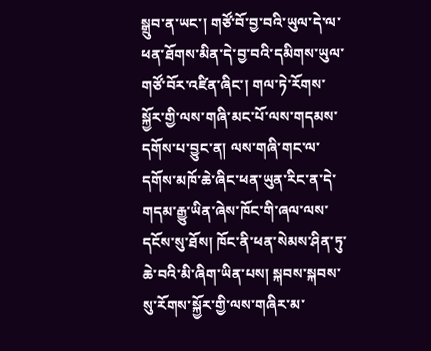སྒྲུབ་ན་ཡང་། གཙོ་བོ་བྱ་བའི་ཡུལ་དེ་ལ་ཕན་ཐོགས་མིན་དེ་བྱ་བའི་དམིགས་ཡུལ་གཙོ་བོར་འཛིན་ཞིང་། གལ་ཏེ་རོགས་སྐྱོར་གྱི་ལས་གཞི་མང་པོ་ལས་གདམས་དགོས་པ་བྱུང་ན། ལས་གཞི་གང་ལ་དགོས་མཁོ་ཆེ་ཞིང་ཕན་ཡུན་རིང་ན་དེ་གདམ་རྒྱུ་ཡིན་ཞེས་ཁོང་གི་ཞལ་ལས་དངོས་སུ་ཐོས། ཁོང་ནི་ཕན་སེམས་ཤིན་ཏུ་ཆེ་བའི་མི་ཞིག་ཡིན་པས། སྐབས་སྐབས་སུ་རོགས་སྐྱོར་གྱི་ལས་གཞིར་མ་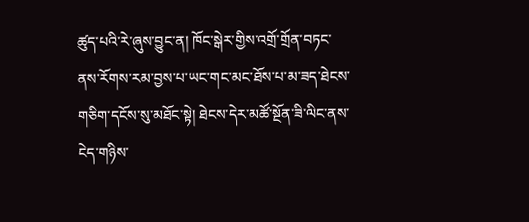ཚུད་པའི་རེ་ཞུས་བྱུང་ན། ཁོང་སྒེར་གྱིས་འགྲོ་གྲོན་བཏང་ནས་རོགས་རམ་བྱས་པ་ཡང་གང་མང་ཐོས་པ་མ་ཟད་ཐེངས་གཅིག་དངོས་སུ་མཐོང་སྟེ། ཐེངས་དེར་མཚོ་སྔོན་ཟི་ལིང་ནས་ངེད་གཉིས་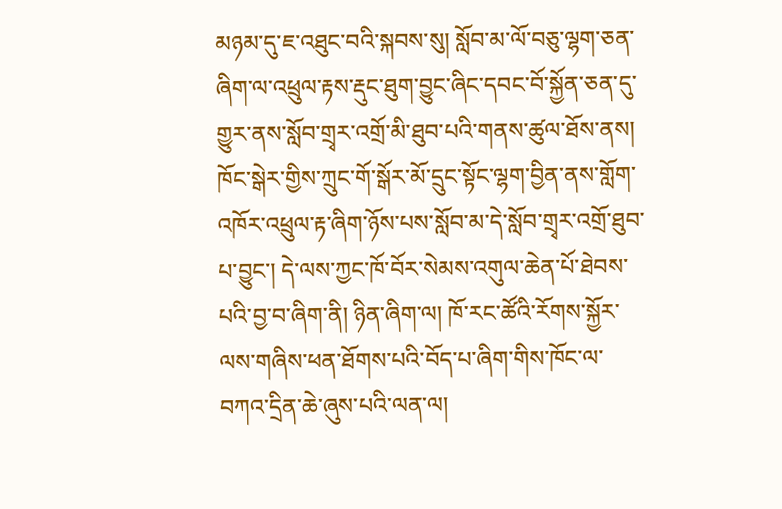མཉམ་དུ་ཇ་འཐུང་བའི་སྐབས་སུ། སློབ་མ་ལོ་བཅུ་ལྷག་ཅན་ཞིག་ལ་འཕྲུལ་རྟས་རྡུང་ཐུག་བྱུང་ཞིང་དབང་བོ་སྐྱོན་ཅན་དུ་གྱུར་ནས་སློབ་གྲྭར་འགྲོ་མི་ཐུབ་པའི་གནས་ཚུལ་ཐོས་ནས། ཁོང་སྒེར་གྱིས་ཀྲུང་གོ་སྒོར་མོ་དྲུང་སྟོང་ལྷག་བྱིན་ནས་གློག་འཁོར་འཕྲུལ་རྟ་ཞིག་ཉོས་པས་སློབ་མ་དེ་སློབ་གྲྭར་འགྲོ་ཐུབ་པ་བྱུང་། དེ་ལས་ཀྱང་ཁོ་བོར་སེམས་འགུལ་ཆེན་པོ་ཐེབས་པའི་བྱ་བ་ཞིག་ནི། ཉིན་ཞིག་ལ། ཁོ་རང་ཚོའི་རོགས་སྐྱོར་ལས་གཞིས་ཕན་ཐོགས་པའི་བོད་པ་ཞིག་གིས་ཁོང་ལ་བཀའ་དྲིན་ཆེ་ཞུས་པའི་ལན་ལ།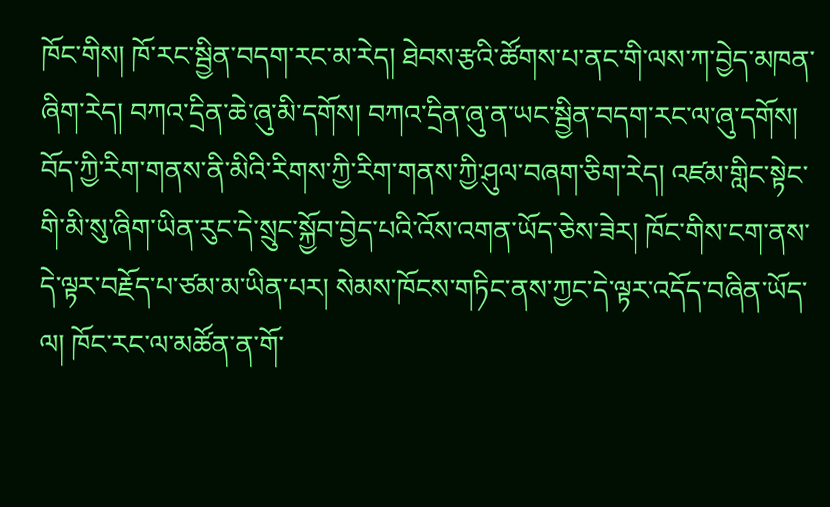ཁོང་གིས། ཁོ་རང་སྦྱིན་བདག་རང་མ་རེད། ཐེབས་རྩའི་ཚོགས་པ་ནང་གི་ལས་ཀ་བྱེད་མཁན་ཞིག་རེད། བཀའ་དྲིན་ཆེ་ཞུ་མི་དགོས། བཀའ་དྲིན་ཞུ་ན་ཡང་སྦྱིན་བདག་རང་ལ་ཞུ་དགོས། བོད་ཀྱི་རིག་གནས་ནི་མིའི་རིགས་ཀྱི་རིག་གནས་ཀྱི་ཤུལ་བཞག་ཅིག་རེད། འཛམ་གླིང་སྟེང་གི་མི་སུ་ཞིག་ཡིན་རུང་དེ་སྲུང་སྐྱོབ་བྱེད་པའི་འོས་འགན་ཡོད་ཅེས་ཟེར། ཁོང་གིས་ངག་ནས་དེ་ལྟར་བརྗོད་པ་ཙམ་མ་ཡིན་པར། སེམས་ཁོངས་གཏིང་ནས་ཀྱང་དེ་ལྟར་འདོད་བཞིན་ཡོད་ལ། ཁོང་རང་ལ་མཚོན་ན་གོ་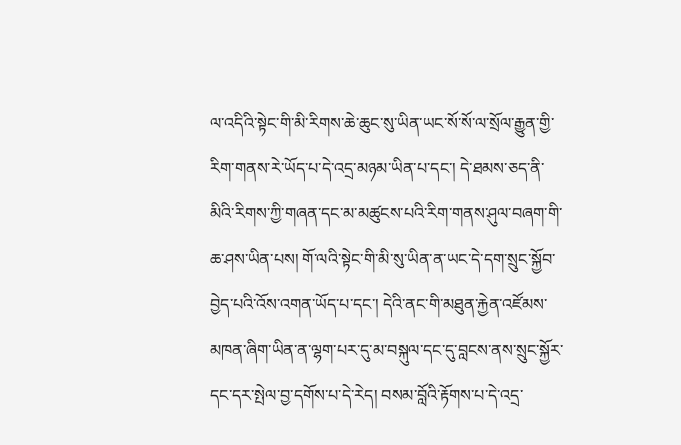ལ་འདིའི་སྟེང་གི་མི་རིགས་ཆེ་ཆུང་སུ་ཡིན་ཡང་སོ་སོ་ལ་སྲོལ་རྒྱུན་གྱི་རིག་གནས་རེ་ཡོད་པ་དེ་འདྲ་མཉམ་ཡིན་པ་དང་། དེ་ཐམས་ཅད་ནི་མིའི་རིགས་ཀྱི་གཞན་དང་མ་མཚུངས་པའི་རིག་གནས་ཤུལ་བཞག་གི་ཆ་ཤས་ཡིན་པས། གོ་ལའི་སྟེང་གི་མི་སུ་ཡིན་ན་ཡང་དེ་དག་སྲུང་སྐྱོབ་བྱེད་པའི་འོས་འགན་ཡོད་པ་དང་། དེའི་ནང་གི་མཐུན་རྐྱེན་འཛོམས་མཁན་ཞིག་ཡིན་ན་ལྷག་པར་དུ་མ་བསྐུལ་དང་དུ་བླངས་ནས་སྲུང་སྐྱོར་དང་དར་སྤེལ་བྱ་དགོས་པ་དེ་རེད། བསམ་བློའི་རྟོགས་པ་དེ་འདྲ་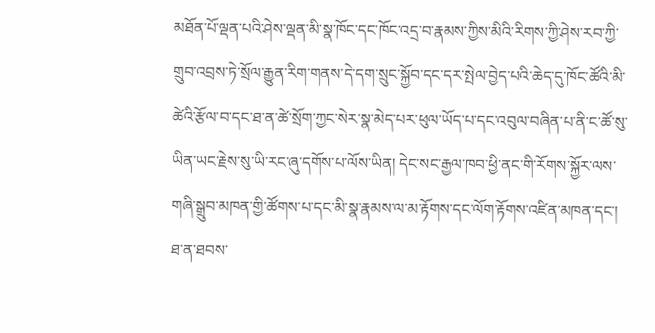མཐོན་པོ་ལྡན་པའི་ཤེས་ལྡན་མི་སྣ་ཁོང་དང་ཁོང་འདྲ་བ་རྣམས་ཀྱིས་མིའི་རིགས་ཀྱི་ཤེས་རབ་ཀྱི་གྲུབ་འབྲས་ཏེ་སྲོལ་རྒྱུན་རིག་གནས་དེ་དག་སྲུང་སྐྱོབ་དང་དར་སྤེལ་བྱེད་པའི་ཆེད་དུ་ཁོང་ཚོའི་མི་ཚེའི་རྩོལ་བ་དང་ཐ་ན་ཚེ་སྲོག་ཀྱང་སེར་སྣ་མེད་པར་ཕུལ་ཡོད་པ་དང་འབུལ་བཞིན་པ་ནི་ང་ཚོ་སུ་ཡིན་ཡང་རྗེས་སུ་ཡི་རང་ཞུ་དགོས་པ་ལོས་ཡིན། དེང་སང་རྒྱལ་ཁབ་ཕྱི་ནང་གི་རོགས་སྐྱོར་ལས་གཞི་སྒྲུབ་མཁན་གྱི་ཚོགས་པ་དང་མི་སྣ་རྣམས་ལ་མ་རྟོགས་དང་ལོག་རྟོགས་འཛིན་མཁན་དང་། ཐ་ན་ཐབས་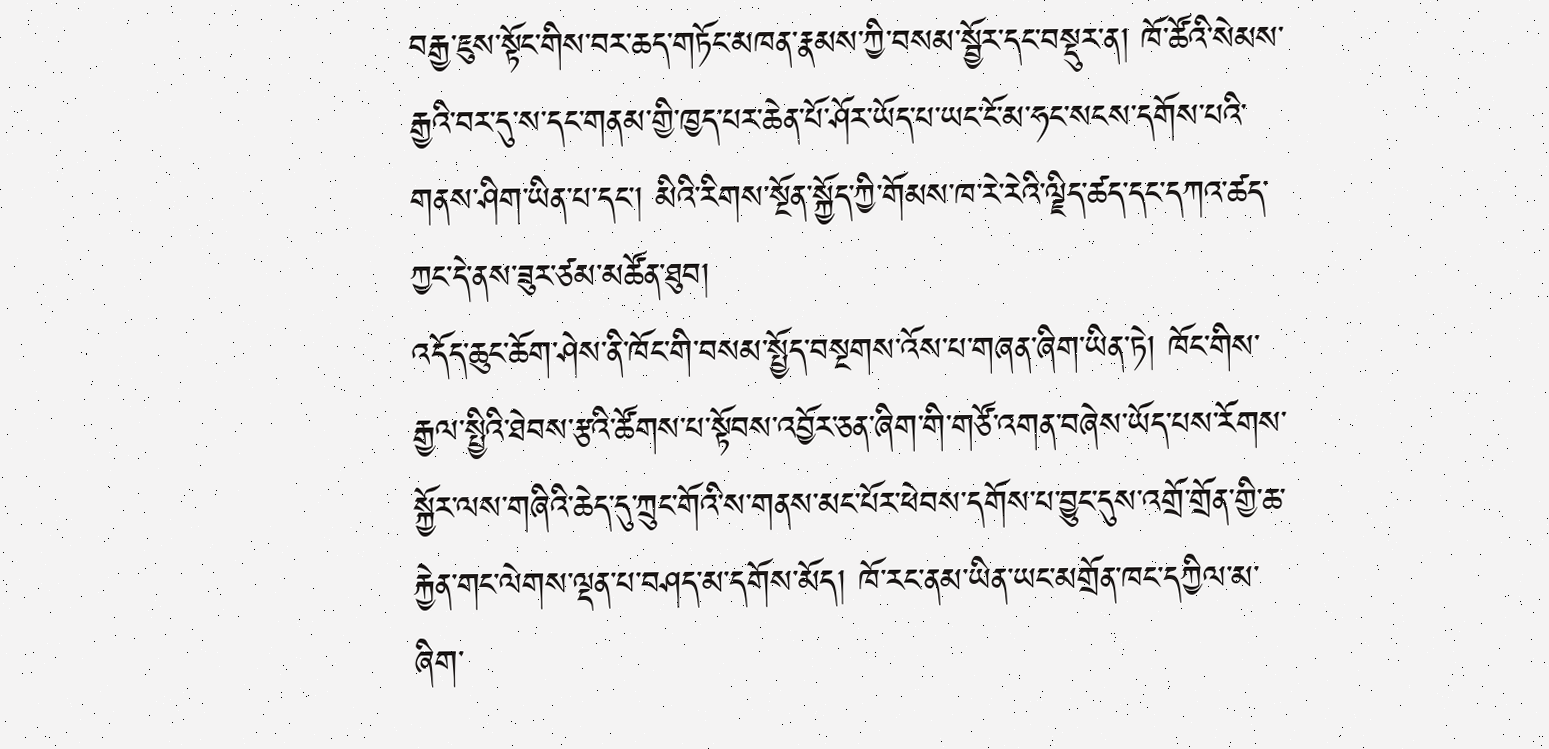བརྒྱ་ཇུས་སྟོང་གིས་བར་ཆད་གཏོང་མཁན་རྣམས་ཀྱི་བསམ་སྦྱོར་དང་བསྡུར་ན། ཁོ་ཚོའི་སེམས་རྒྱའི་བར་དུ་ས་དང་གནམ་གྱི་ཁྱད་པར་ཆེན་པོ་ཤོར་ཡོད་པ་ཡང་ངོ་མ་ཧང་སངས་དགོས་པའི་གནས་ཤིག་ཡིན་པ་དང་། མིའི་རིགས་སྔོན་སྐྱོད་ཀྱི་གོམས་ཁ་རེ་རེའི་ལྗིད་ཚད་དང་དཀའ་ཚད་ཀྱང་དེ་ནས་ཟུར་ཙམ་མཚོན་ཐུབ།
འདོད་ཆུང་ཆོག་ཤེས་ནི་ཁོང་གི་བསམ་སྤྱོད་བསྔགས་འོས་པ་གཞན་ཞིག་ཡིན་ཏེ། ཁོང་གིས་རྒྱལ་སྤྱིའི་ཐེབས་རྩའི་ཚོགས་པ་སྟོབས་འབྱོར་ཅན་ཞིག་གི་གཙོ་འགན་བཞེས་ཡོད་པས་རོགས་སྐྱོར་ལས་གཞིའི་ཆེད་དུ་ཀྲུང་གོའི་ས་གནས་མང་པོར་ཕེབས་དགོས་པ་བྱུང་དུས་འགྲོ་གྲོན་གྱི་ཆ་རྐྱེན་གང་ལེགས་ལྡན་པ་བཤད་མ་དགོས་མོད། ཁོ་རང་ནམ་ཡིན་ཡང་མགྲོན་ཁང་དཀྱིལ་མ་ཞིག་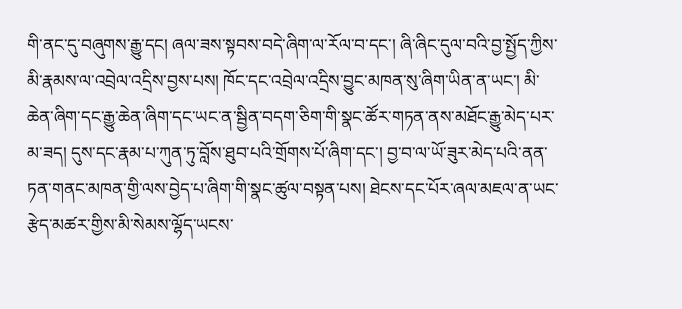གི་ནང་དུ་བཞུགས་རྒྱུ་དང། ཞལ་ཟས་སྟབས་བདེ་ཞིག་ལ་རོལ་བ་དང་། ཞི་ཞིང་དུལ་བའི་བྱ་སྤྱོད་ཀྱིས་མི་རྣམས་ལ་འབྲེལ་འདྲིས་བྱས་པས། ཁོང་དང་འབྲེལ་འདྲིས་བྱུང་མཁན་སུ་ཞིག་ཡིན་ན་ཡང་། མི་ཆེན་ཞིག་དང་རྒྱུ་ཆེན་ཞིག་དང་ཡང་ན་སྦྱིན་བདག་ཅིག་གི་སྣང་ཚོར་གཏན་ནས་མཐོང་རྒྱུ་མེད་པར་མ་ཟད། དུས་དང་རྣམ་པ་ཀུན་ཏུ་བློས་ཐུབ་པའི་གྲོགས་པོ་ཞིག་དང་། བྱ་བ་ལ་ཡོ་ཟུར་མེད་པའི་ནན་ཏན་གནང་མཁན་གྱི་ལས་བྱེད་པ་ཞིག་གི་སྣང་ཚུལ་བསྟན་པས། ཐེངས་དང་པོར་ཞལ་མཇལ་ན་ཡང་རྩེད་མཚར་གྱིས་མི་སེམས་ལྷོད་ཡངས་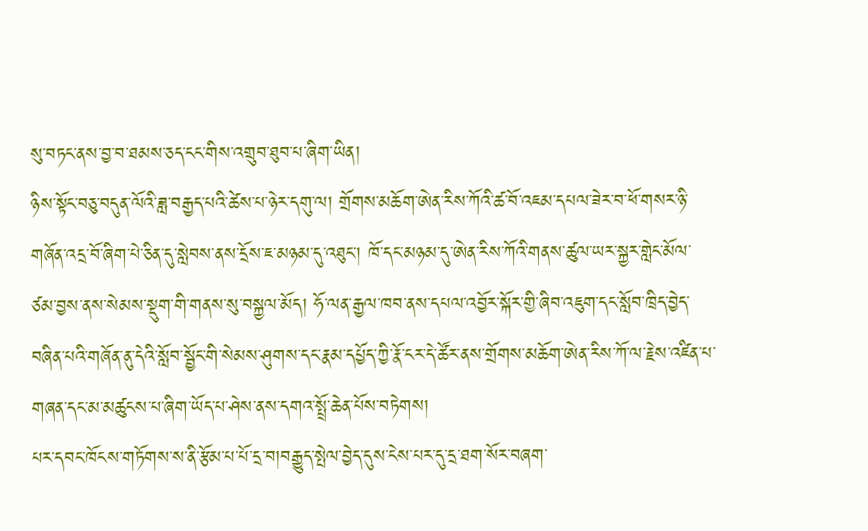སུ་བཏང་ནས་བྱ་བ་ཐམས་ཅད་ངང་གིས་འགྲུབ་ཐུབ་པ་ཞིག་ཡིན།
ཉིས་སྟོང་བཅུ་བདུན་ལོའི་ཟླ་བརྒྱད་པའི་ཚེས་པ་ཉེར་དགུ་ལ། གྲོགས་མཆོག་ཨེན་རིས་ཀོའི་ཚ་བོ་འཇམ་དཔལ་ཟེར་བ་ཕོ་གསར་ཉི་གཞོན་འདྲ་བོ་ཞིག་པེ་ཅིན་དུ་སླེབས་ནས་དྲོས་ཇ་མཉམ་དུ་འཐུང་། ཁོ་དང་མཉམ་དུ་ཨེན་རིས་ཀོའི་གནས་ཚུལ་ཡར་སྐྱར་གླེང་མོལ་ཙམ་བྱས་ནས་སེམས་སྡུག་གི་གནས་སུ་བསྐྱལ་མོད། ཧོ་ལན་རྒྱལ་ཁབ་ནས་དཔལ་འབྱོར་སྐོར་གྱི་ཞིབ་འཇུག་དང་སློབ་ཁྲིད་བྱེད་བཞིན་པའི་གཞོན་ནུ་དེའི་སློབ་སྦྱོང་གི་སེམས་ཤུགས་དང་རྣམ་དཔྱོད་ཀྱི་རྣོ་ངར་དེ་ཚོར་ནས་གྲོགས་མཆོག་ཨེན་རིས་ཀོ་ལ་རྗེས་འཛིན་པ་གཞན་དང་མ་མཚུངས་པ་ཞིག་ཡོད་པ་ཤེས་ནས་དགའ་སྤྲོ་ཆེན་པོས་བཏེགས།
པར་དབང་ཁོངས་གཏོགས་ས་ནི་རྩོམ་པ་པོ་དྲ་བ།བརྒྱུད་སྤེལ་བྱེད་དུས་ངེས་པར་དུ་དྲ་ཐག་སོར་བཞག་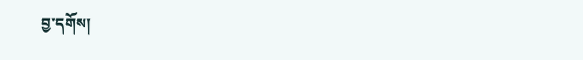བྱ་དགོས།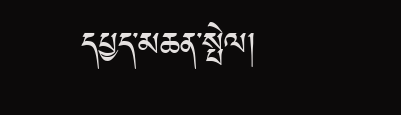དཔྱད་མཆན་སྤེལ།